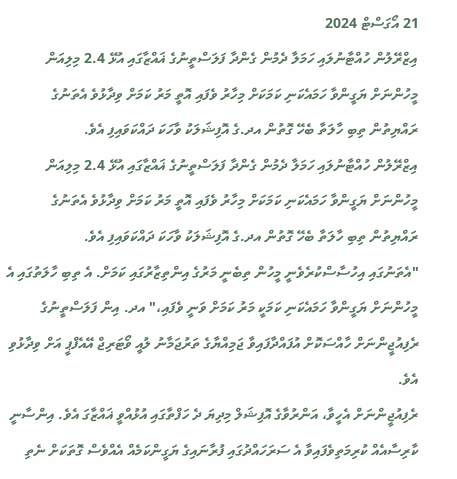21 އޯގަސްޓް 2024
އިޒްރޭލުން ހުއްޓާނުލައި ހަމަލާ ދެމުން ގެންދާ ފަލަސްތީނުގެ ޣައްޒާގައި އުޅޭ 2.4 މިލިއަން މީހުންނަށް ޔަގީންވާ ހަމައެކަނި ކަމަކަށް މިހާރު ވެފައި އޮތީ މަރު ކަމަށް ވިދާޅުވެ އެތަނުގެ ރައްޔިތުން ތިބި ހާލަތާ ބެހޭ ގޮތުން އދ.ގެ އޮފިޝަލަކު ވާހަކަ ދައްކަވައިފި އެވެ.
އިޒްރޭލުން ހުއްޓާނުލައި ހަމަލާ ދެމުން ގެންދާ ފަލަސްތީނުގެ ޣައްޒާގައި އުޅޭ 2.4 މިލިއަން މީހުންނަށް ޔަގީންވާ ހަމައެކަނި ކަމަކަށް މިހާރު ވެފައި އޮތީ މަރު ކަމަށް ވިދާޅުވެ އެތަނުގެ ރައްޔިތުން ތިބި ހާލަތާ ބެހޭ ގޮތުން އދ.ގެ އޮފިޝަލަކު ވާހަކަ ދައްކަވައިފި އެވެ.
"އެތަނުގައި އިހުސާސްކުރެވެނީ މީހުން ތިބެނީ މަރުގެ އިންތިޒާރުގައި ކަމަށް. އެ ތިބި ހާލަތުގައި އެ މީހުންނަށް ޔަގީންވާ ހަމައެކަނި ކަމަކީ މަރު ކަމަށް ވަނީ ވެފައި،" އދ. އިން ފަލަސްތީނުގެ ރެފިއުޖީންނަށް ހާއްސަކޮށް އުފައްދާފައިވާ ޖަމިއްޔާގެ ތަރުޖަމާނު ލުއީ ވޯޓަރިޖް އޭއެފްޕީ އަށް ވިދާޅުވި އެވެ.
ރެފިއުޖީންނަށް އެހީވާ، އަންރުވާގެ އޮފިޝަލް މިދިޔަ ދެ ހަފްތާގައި އުޅުއްވީ ޣައްޒާގަ އެވެ. އިންސާނީ ކާރިސާއެއް ކުރިމަތިވެފައިވާ އެ ސަރަހައްދުގައި ފުރާނައިގެ ޔަގީންކަމެއް އެއްވެސް ގޮތަކަށް ނެތި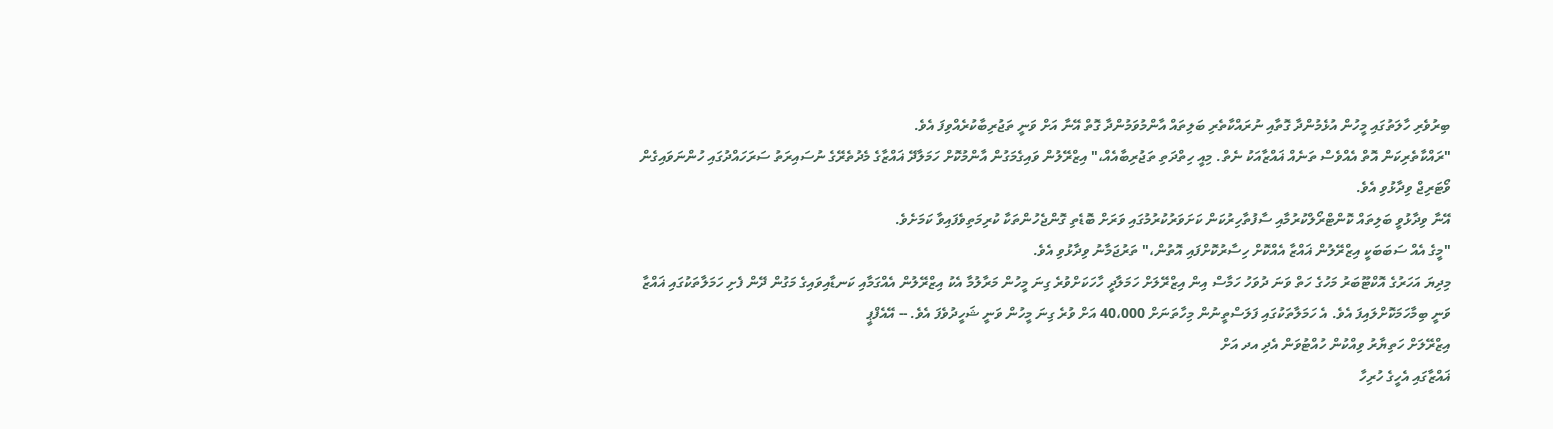ބިރުވެރި ހާލަތުގައި މީހުން އުޅެމުންދާ ގޮތާއި ނުރައްކާތެރި ބަލިތައް އާންމުވަމުންދާ ގޮތް އޭނާ އަށް ވަނީ ތަޖުރިބާކުރެއްވިފަ އެވެ.
"ރައްކާތެރިކަން އޮތް އެއްވެސް ތަނެއް ޣައްޒާއަކު ނެތް. މިއީ ހިތްދަތި ތަޖުރިބާއެއް،" އިޒްރޭލުން ވައިގެމަގުން އާންމުކޮށް ހަމަލާދޭ ޣައްޒާގެ މެދުތެރޭގެ ނުސައިރަތު ސަރަހައްދުގައި ހުންނަވައިގެން ވޯޓަރިޖް ވިދާޅުވި އެވެ.
އޭނާ ވިދާޅުވީ ބަލިތައް ކޮންޓްރޯލްކުރުމާއި ސާފުތާހިރުކަން ކަށަވަރުކުރުމުގައި ވަރަށް ބޮޑެތި ގޮންޖެހުންތަކާ ކުރިމަތިވެފައިވާ ކަމަށެވެ.
"މީގެ އެއް ސަބަބަކީ އިޒްރޭލުން ޣައްޒާ އެއްކޮށް ހިސާރުކޮށްފައި އޮތުން،" ތަރުޖަމާނު ވިދާޅުވި އެވެ.
މިދިޔަ އަހަރުގެ އޮކްޓޫބަރު މަހުގެ ހަތް ވަނަ ދުވަހު ހަމާސް އިން އިޒްރޭލަށް ހަމަލާދީ ހާހަކަށްވުރެ ގިނަ މީހުން މަރާލުމާ އެކު އިޒްރޭލުން އެއްގަމާއި ކަނޑާއިވައިގެ މަގުން ދޭން ފެށި ހަމަލާތަކުގައި ޣައްޒާ ވަނީ ބިމާހަމަކޮށްލައިފަ އެވެ. އެ ހަމަލާތަކުގައި ފަލަސްތީނުން މިހާތަނަށް 40،000 އަށް ވުރެ ގިނަ މީހުން ވަނީ ޝަހީދުވެފަ އެވެ. -- އޭއެފްޕީ
އިޒްރޭލަށް ހަތިޔާރު ވިއްކުން ހުއްޓުވަން އެދި އދ އަށް
ޣައްޒާގައި އެހީގެ ހުރިހާ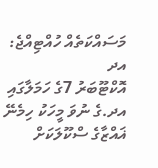މަސައްކަތެއް ހުއްޓިއްޖެ: އދ
އޮކްޓޫބަރު 7ގެ ހަމަލާގައި އދ.ގެ ނުވަ މީހަކު ހިމެނޭ
ޣައްޒާގެ ސްކޫލަކަށް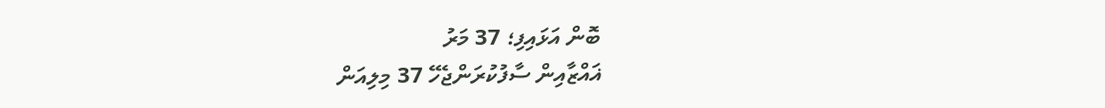ބޮން އަޅައިފި؛ 37 މަރު
ޣައްޒާއިން ސާފުކުރަންޖެހޭ 37 މިލިއަން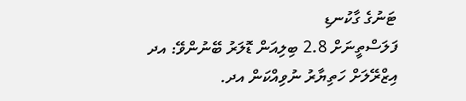ޓަނުގެ ގާކުނޑި
ފަލަސްތީނަށް 2.8 ބިލިއަން ޑޮލަރު ބޭނުންވޭ: އދ
އިޒްރޭލަށް ހަތިޔާރު ނުވިއްކަން އދ.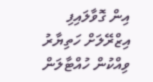އިން ގޮވާލައިފި
އިޒްރޭލަށް ހަތިޔާރު ވިއްކުން ހުއްޓާލަން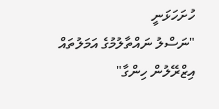ހުށަހަޅަނީ
"ނަސްލު ނައްތާލުމުގެ އަމަލުތައް އިޒްރޭލުން ހިންގާ"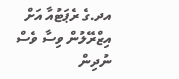އދ.ގެ ރެޕަޓުއާ އަށް އިޒްރޭލުން ވިސާ ވެސް ނުދިން